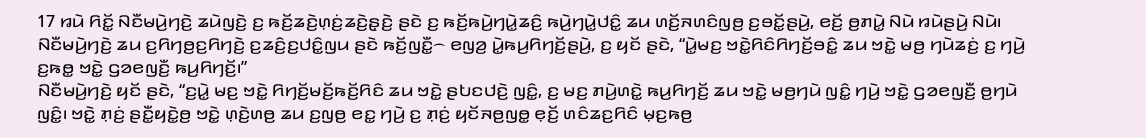17 ꤙꤣꤧ ꤖꤢꤩ꤭ ꤡꤢꤪꤗꤣꤧ꤬ꤚꤢꤧ꤬ ꤘꤣꤧꤜꤢꤧ꤬ ꤢ꤬ ꤒꤢꤩ꤬ꤘꤢꤧ꤬ꤛ꤫ꤢꤦ꤬ꤘꤢꤧ꤬ꤔ꤫ꤢꤧ꤬ ꤔꤢꤧ ꤢ꤬ ꤒꤢꤩ꤬ꤒꤣꤧ꤬ꤚꤣꤧ꤭ꤘꤢꤨ꤬ ꤒꤣꤧ꤬ꤚꤣꤧ꤭ꤓꤢꤨ꤭ ꤘꤣ ꤛꤢꤩ꤬ꤏꤛꤢꤨꤜꤥ꤬ ꤢ꤬ꤋꤢꤩ꤭ꤔꤣꤧ꤬, ꤕꤢꤩ꤬ ꤥ꤬ꤊꤣꤧ꤭ ꤡꤣꤧ ꤙꤣꤧꤔꤣꤧ꤬ ꤡꤣꤧ꤯ ꤡꤢꤪꤗꤣꤧ꤬ꤚꤢꤧ꤬ ꤘꤣ ꤢ꤬ꤖꤚꤥ꤬ꤢ꤬ꤖꤚꤢꤧ꤬ ꤢ꤬ꤘꤢꤨ꤬ꤢ꤬ꤓꤢꤨ꤭ꤜꤣ ꤔꤢꤧ ꤒꤢꤩ꤬ꤜꤢꤪ꤭꤮ ꤕꤜꤤ꤬ ꤣꤧ꤭ꤒꤣ꤬ꤖꤚꤢꤩ꤬ꤔꤣꤧ꤬, ꤢ꤬ ꤟꤢꤩ ꤔꤢꤧ, “ꤣꤧ꤭ꤗꤢ꤬ ꤠꤢꤧ꤭ꤖꤢꤨꤖꤚꤢꤩ꤬ꤋꤢꤨ꤭ ꤘꤣ ꤠꤢꤧ꤭ ꤗꤥ꤬ ꤚꤣꤧꤘꤢꤦ꤬ ꤢ꤬ ꤚꤣꤧ꤬ ꤢ꤬ꤒꤥ꤭ ꤠꤢꤧ꤭ ꤞꤤꤕꤜꤢꤪ꤬ ꤒꤣ꤬ꤖꤚꤢꤩ꤬꤯”
ꤡꤢꤪꤗꤣꤧ꤬ꤚꤢꤧ꤬ ꤟꤢꤩ ꤔꤢꤧ, “ꤢ꤬ꤣꤧ꤭ ꤗꤢ꤬ ꤠꤢꤧ꤭ ꤖꤚꤢꤩ꤬ꤗꤢꤩ꤬ꤒꤢꤩ꤬ꤖꤢꤨ ꤘꤣ ꤠꤢꤧ꤭ ꤔꤝꤢꤓꤢꤧ꤬ ꤜꤢꤨ꤭, ꤢ꤬ ꤗꤢ꤬ ꤊꤣꤧ꤬ꤛꤢꤧ꤭ ꤒꤣ꤬ꤖꤚꤢꤩ꤬ ꤘꤣ ꤠꤢꤧ꤭ ꤗꤥ꤬ꤚꤣꤧ ꤜꤢꤨ꤭ ꤚꤣꤧ꤬ ꤠꤢꤧ꤭ ꤞꤤꤕꤜꤢꤪ꤬ ꤥ꤬ꤚꤣꤧ ꤜꤢꤨ꤭꤯ ꤠꤢꤧ꤭ ꤊ꤫ꤢꤦ꤬ ꤔꤢꤪ꤭ꤟꤢꤧ꤭ꤥ꤬ ꤠꤢꤧ꤭ ꤛ꤫ꤢꤧ꤬ꤛꤥ꤬ ꤘꤣ ꤢ꤬ꤜꤥ꤬ ꤕꤢ꤭ ꤚꤣꤧ꤬ ꤢ꤬ ꤊ꤫ꤢꤦ꤬ ꤟꤢꤩꤏꤥ꤬ꤜꤥ꤭ ꤕ꤫ꤢꤩ꤬ ꤛꤢꤨꤘꤢ꤬ꤖꤢꤨ ꤗ꤫ꤢ꤬ꤒꤥ꤬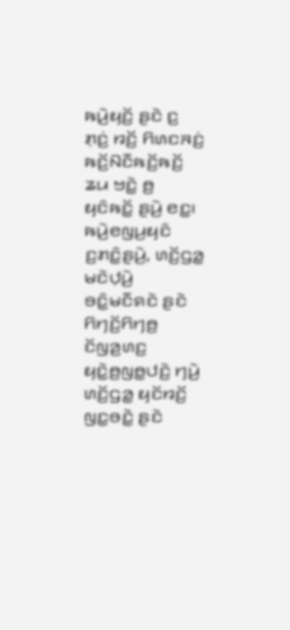ꤒꤣꤧ꤬ꤟꤢꤩ꤬ ꤔꤢꤧ ꤢ꤬ ꤊ꤫ꤢꤦ꤬ ꤙꤢꤩ꤬ ꤖꤛꤢꤏꤢꤦ꤬ ꤒꤢꤩ꤬ꤡꤢꤪꤒꤢꤩ꤬ꤒꤢꤩ꤬ ꤘꤣ ꤠꤢꤧ꤭ ꤥ꤬ ꤟꤢꤨꤒꤢꤩ꤭ ꤔꤣꤧ꤬ ꤕꤢ꤭꤯
ꤒꤣꤧ꤬ꤕꤜꤣ꤬ꤟꤢꤨ ꤢ꤬ꤊꤢꤨ꤭ꤔꤣꤧ꤬, ꤛꤢꤩ꤬ꤞꤤ꤭ ꤗꤢꤧꤓ꤫ꤣꤧ꤬ ꤋꤢꤨ꤭ꤗꤢꤪꤎꤢꤧ ꤔꤢꤧ ꤖꤚꤢꤩ꤬ꤖꤚꤥ꤬ ꤢꤩꤜꤤ꤬ꤛꤢ꤬ ꤟꤢꤧ꤭ꤥ꤬ꤜꤥ꤭ꤓꤢꤧ꤬ ꤚꤣꤧ꤬ ꤛꤢꤩ꤬ꤞꤤ꤭ ꤟꤢꤩꤙꤢꤩ꤬ ꤜꤢ꤭ꤋꤢꤧ꤭ ꤔꤢꤧ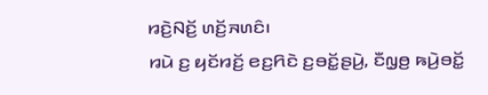ꤙꤢꤧ꤬ꤡꤢꤩ꤬ ꤛꤢꤩ꤬ꤏꤛꤢꤨ꤯
ꤙꤣꤧ ꤢ꤬ ꤟꤢꤩꤙꤢꤩ꤬ ꤕꤢ꤬ꤖꤢꤧ ꤢ꤬ꤋꤢꤩ꤭ꤔꤣꤧ꤬, ꤢꤪꤜ꤫ꤥ꤬ ꤒꤣꤧ꤬ꤋꤢꤩ꤭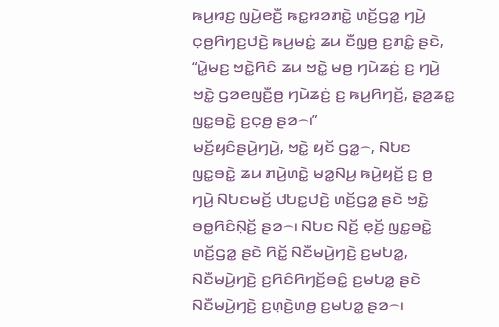ꤒꤣ꤬ꤙꤢ꤬ ꤜꤣꤧ꤬ꤕꤢꤪ꤬ ꤒꤢ꤭ꤙꤤꤊꤢꤧ꤭ ꤛꤢꤩ꤬ꤞꤤ꤭ ꤚꤣꤧ꤬ ꤍ꤫ꤥ꤬ꤖꤚꤢ꤬ꤓꤢꤧ꤬ ꤒꤣ꤬ꤗꤢꤦ꤭ ꤘꤣ ꤢꤪꤜ꤫ꤥ꤬ ꤢ꤬ꤊꤢꤨ꤭ ꤔꤢꤧ, “ꤣꤧ꤭ꤗꤢ꤬ ꤠꤢꤧ꤭ꤖꤢꤨ ꤘꤣ ꤠꤢꤧ꤭ ꤗꤥ꤬ ꤚꤣꤧꤘꤢꤦ꤬ ꤢ꤬ ꤚꤣꤧ꤬ ꤠꤢꤧ꤭ ꤞꤤꤕꤜꤢꤪ꤬ꤥ꤬ ꤚꤣꤧꤘꤢꤦ꤬ ꤢ꤬ ꤒꤣ꤬ꤖꤚꤢꤩ꤬, ꤔ꤫ꤤ꤬ꤘꤢ꤭ ꤜꤢ꤭ꤋꤢꤧ꤭ ꤢ꤬ꤍ꤫ꤥ꤬ ꤔꤤ꤮꤯”
ꤗꤢꤩ꤬ꤟꤢꤨꤔꤣꤧ꤬ꤚꤣꤧ꤬, ꤠꤢꤧ꤭ ꤟꤢꤩ ꤞꤤ꤭꤮, ꤡꤝꤢ ꤜꤢ꤭ꤋꤢꤧ꤭ ꤘꤣ ꤊꤣꤧ꤬ꤛꤢꤧ꤭ ꤗꤤ꤭ꤡꤣ꤬ ꤒꤣꤧ꤬ꤟꤢꤩ꤬ ꤢ꤬ ꤥ꤬ ꤚꤣꤧ꤬ ꤡꤝꤢꤗꤢꤩ꤬ ꤓꤝꤢ꤭ꤓꤢꤧ꤬ ꤛꤢꤩ꤬ꤞꤤ꤭ ꤔꤢꤧ ꤠꤢꤧ꤭ ꤋꤥ꤭ꤖꤢꤨꤡ꤫ꤢꤩ꤬ ꤔꤤ꤮꤯ ꤡꤝꤢ ꤡꤢꤩ꤬ ꤕ꤫ꤢꤩ꤬ ꤜꤢ꤭ꤋꤢꤧ꤭ ꤛꤢꤩ꤬ꤞꤤ꤭ ꤔꤢꤧ ꤖꤢꤩ꤭ ꤡꤢꤪꤗꤣꤧ꤬ꤚꤢꤧ꤬ ꤢ꤬ꤗꤝꤤ꤭, ꤡꤢꤪꤗꤣꤧ꤬ꤚꤢꤧ꤬ ꤢ꤬ꤖꤢꤨꤖꤚꤢꤩ꤬ꤋꤢꤨ꤭ ꤢ꤬ꤗꤝꤤ꤭ ꤔꤢꤧ ꤡꤢꤪꤗꤣꤧ꤬ꤚꤢꤧ꤬ ꤢ꤬ꤛ꤫ꤢꤧ꤬ꤛꤥ꤬ ꤢ꤬ꤗꤝꤤ꤭ ꤔꤤ꤮꤯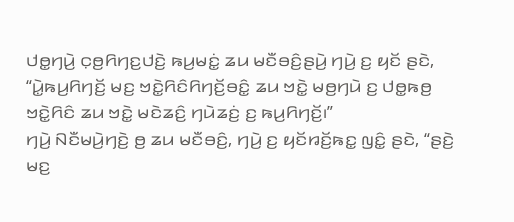ꤓꤥ꤭ꤚꤣꤧ꤬ ꤍ꤫ꤥ꤬ꤖꤚꤢ꤬ꤓꤢꤧ꤬ ꤒꤣ꤬ꤗꤢꤦ꤭ ꤘꤣ ꤗꤢꤪꤋꤢꤨ꤬ꤔꤣꤧ꤬ ꤚꤣꤧ꤬ ꤢ꤬ ꤟꤢꤩ ꤔꤢꤧ, “ꤣꤧ꤭ꤒꤣ꤬ꤖꤚꤢꤩ꤬ ꤗꤢ꤬ ꤠꤢꤧ꤭ꤖꤢꤨꤖꤚꤢꤩ꤬ꤋꤢꤨ꤭ ꤘꤣ ꤠꤢꤧ꤭ ꤗꤥ꤬ꤚꤣꤧ ꤢ꤬ ꤓꤥ꤭ꤒꤥ꤬ ꤠꤢꤧ꤭ꤖꤢꤨ ꤘꤣ ꤠꤢꤧ꤭ ꤗꤢꤧꤘꤢꤨ꤬ ꤚꤣꤧꤘꤢꤦ꤬ ꤢ꤬ ꤒꤣ꤬ꤖꤚꤢꤩ꤬꤯”
ꤚꤣꤧ꤬ ꤡꤢꤪꤗꤣꤧ꤬ꤚꤢꤧ꤬ ꤥ꤬ ꤘꤣ ꤗꤢꤪꤋꤢꤨ꤬, ꤚꤣꤧ꤬ ꤢ꤬ ꤟꤢꤩꤙꤢꤩ꤬ꤒꤢ꤭ ꤜꤢꤨ꤭ ꤔꤢꤧ, “ꤔꤢꤧ꤬ ꤗꤢ꤬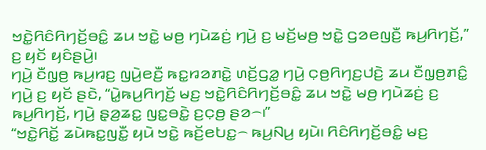ꤠꤢꤧ꤭ꤖꤢꤨꤖꤚꤢꤩ꤬ꤋꤢꤨ꤭ ꤘꤣ ꤠꤢꤧ꤭ ꤗꤥ꤬ ꤚꤣꤧꤘꤢꤦ꤬ ꤚꤣꤧ꤬ ꤢ꤬ ꤗꤢꤩ꤬ꤗꤥ꤬ ꤠꤢꤧ꤭ ꤞꤤꤕꤜꤢꤪ꤬ ꤒꤣ꤬ꤖꤚꤢꤩ꤬,” ꤢ꤬ ꤟꤢꤩ ꤟꤢꤨꤔꤣꤧ꤬꤯
ꤚꤣꤧ꤬ ꤢꤪꤜ꤫ꤥ꤬ ꤒꤣ꤬ꤙꤢ꤬ ꤜꤣꤧ꤬ꤕꤢꤪ꤬ ꤒꤢ꤭ꤙꤤꤊꤢꤧ꤭ ꤛꤢꤩ꤬ꤞꤤ꤭ ꤚꤣꤧ꤬ ꤍ꤫ꤥ꤬ꤖꤚꤢ꤬ꤓꤢꤧ꤬ ꤘꤣ ꤢꤪꤜ꤫ꤥ꤬ꤊꤢꤨ꤭ ꤚꤣꤧ꤬ ꤢ꤬ ꤟꤢꤩ ꤔꤢꤧ, “ꤣꤧ꤭ꤒꤣ꤬ꤖꤚꤢꤩ꤬ ꤗꤢ꤬ ꤠꤢꤧ꤭ꤖꤢꤨꤖꤚꤢꤩ꤬ꤋꤢꤨ꤭ ꤘꤣ ꤠꤢꤧ꤭ ꤗꤥ꤬ ꤚꤣꤧꤘꤢꤦ꤬ ꤢ꤬ ꤒꤣ꤬ꤖꤚꤢꤩ꤬, ꤚꤣꤧ꤬ ꤔ꤫ꤤ꤬ꤘꤢ꤭ ꤜꤢ꤭ꤋꤢꤧ꤭ ꤢ꤬ꤍ꤫ꤥ꤬ ꤔꤤ꤮꤯”
“ꤠꤢꤧ꤭ꤖꤢꤩ꤭ ꤘꤣꤧꤒꤢ꤭ꤜꤢꤪ꤭ ꤟꤣꤧ ꤠꤢꤧ꤭ ꤒꤢꤩ꤬ꤕꤝꤢ꤭꤮ ꤒꤣ꤬ꤡꤣ꤬ ꤟꤣꤧ꤯ ꤖꤢꤨꤖꤚꤢꤩ꤬ꤋꤢꤨ꤭ ꤗꤢ꤬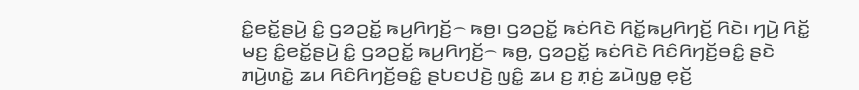ꤢꤨ꤭ꤕꤢꤩ꤭ꤔꤣꤧ꤬ ꤢꤨ꤭ ꤞꤤꤑꤢꤩ꤭ ꤒꤣ꤬ꤖꤚꤢꤩ꤬꤮ ꤒꤥ꤬꤯ ꤞꤤꤑꤢꤩ꤭ ꤒꤢꤦꤖꤢꤧ ꤖꤢꤩ꤭ꤒꤣ꤬ꤖꤚꤢꤩ꤬ ꤖꤢꤧ꤯ ꤚꤣꤧ꤬ ꤖꤢꤩ꤭ ꤗꤢ꤬ ꤢꤨ꤭ꤕꤢꤩ꤭ꤔꤣꤧ꤬ ꤢꤨ꤭ ꤞꤤꤑꤢꤩ꤭ ꤒꤣ꤬ꤖꤚꤢꤩ꤬꤮ ꤒꤥ꤬, ꤞꤤꤑꤢꤩ꤭ ꤒꤢꤦꤖꤢꤧ ꤖꤢꤨꤖꤚꤢꤩ꤬ꤋꤢꤨ꤭ ꤔꤢꤧ ꤊꤣꤧ꤬ꤛꤢꤧ꤭ ꤘꤣ ꤖꤢꤨꤖꤚꤢꤩ꤬ꤋꤢꤨ꤭ ꤔꤝꤢꤓꤢꤧ꤬ ꤜꤢꤨ꤭ ꤘꤣ ꤢ꤬ ꤊ꤫ꤢꤦ꤬ ꤘꤣꤧꤜꤥ꤭ ꤕ꤫ꤢꤩ꤬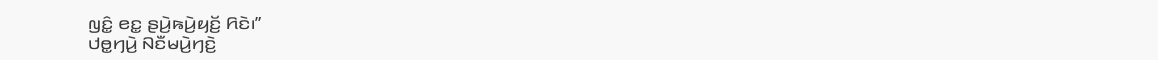ꤜꤢꤨ꤭ ꤕꤢ꤭ ꤔꤣꤧ꤬ꤒꤣꤧ꤬ꤟꤢꤩ꤬ ꤖꤢꤧ꤯”
ꤓꤥ꤭ꤚꤣꤧ꤬ ꤡꤢꤪꤗꤣꤧ꤬ꤚꤢꤧ꤬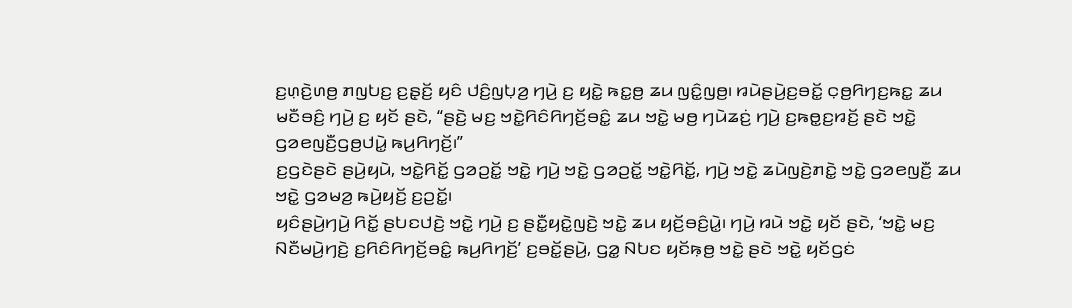ꤢ꤬ꤛ꤫ꤢꤧ꤬ꤛꤥ꤬ ꤊꤜꤝꤢ꤬ ꤢ꤬ꤔ꤫ꤢꤩ꤬ ꤟꤢꤨ ꤓꤢꤨ꤬ꤜꤝ꤫ꤤ꤬ ꤚꤣꤧ꤬ ꤢ꤬ ꤟꤢꤧ꤭ ꤒꤢ꤭ꤥ꤬ ꤘꤣ ꤜꤢꤨ꤭ꤜꤥ꤬꤯ ꤙꤣꤧꤔꤣꤧ꤬ꤢ꤬ꤋꤢꤩ꤭ ꤍ꤫ꤥ꤬ꤖꤚꤢ꤬ꤒꤢ꤭ ꤘꤣ ꤗꤢꤪꤋꤢꤨ꤬ ꤚꤣꤧ꤬ ꤢ꤬ ꤟꤢꤩ ꤔꤢꤧ, “ꤔꤢꤧ꤬ ꤗꤢ꤬ ꤠꤢꤧ꤭ꤖꤢꤨꤖꤚꤢꤩ꤬ꤋꤢꤨ꤭ ꤘꤣ ꤠꤢꤧ꤭ ꤗꤥ꤬ ꤚꤣꤧꤘꤢꤦ꤬ ꤚꤣꤧ꤬ ꤢ꤬ꤒꤥ꤭ꤢ꤬ꤙꤢꤩ꤬ ꤔꤢꤧ ꤠꤢꤧ꤭ ꤞꤤꤕꤜꤢꤪ꤬ꤞꤥ꤬ꤓꤣꤧ꤭ ꤒꤣ꤬ꤖꤚꤢꤩ꤬꤯”
ꤢ꤬ꤞꤢꤧꤔꤢꤧ ꤔꤣꤧ꤬ꤟꤣꤧ, ꤠꤢꤧ꤭ꤖꤢꤩ꤭ ꤞꤤꤑꤢꤩ꤭ ꤠꤢꤧ꤭ ꤚꤣꤧ꤬ ꤠꤢꤧ꤭ ꤞꤤꤑꤢꤩ꤭ ꤠꤢꤧ꤭ꤖꤢꤩ꤭, ꤚꤣꤧ꤬ ꤠꤢꤧ꤭ ꤘꤣꤧꤜꤢꤧ꤬ꤊꤢꤧ꤭ ꤠꤢꤧ꤭ ꤞꤤꤕꤜꤢꤪ꤬ ꤘꤣ ꤠꤢꤧ꤭ ꤞꤤꤗꤤ꤬ ꤒꤣꤧ꤬ꤟꤢꤩ꤬ ꤢ꤬ꤑꤢꤩ꤭꤯
ꤟꤢꤨꤔꤣꤧ꤬ꤚꤣꤧ꤬ ꤖꤢꤩ꤭ ꤔꤝꤢꤓꤢꤧ꤬ ꤠꤢꤧ꤭ ꤚꤣꤧ꤬ ꤢ꤬ ꤔꤢꤪ꤭ꤟꤢꤧ꤭ꤜꤢꤧ꤬ ꤠꤢꤧ꤭ ꤘꤣ ꤟꤢꤩ꤬ꤋꤢꤨ꤬ꤣꤧ꤭꤯ ꤚꤣꤧ꤬ ꤙꤣꤧ ꤠꤢꤧ꤭ ꤟꤢꤩ ꤔꤢꤧ, ‘ꤠꤢꤧ꤭ ꤗꤢ꤬ ꤡꤢꤪꤗꤣꤧ꤬ꤚꤢꤧ꤬ ꤢ꤬ꤖꤢꤨꤖꤚꤢꤩ꤬ꤋꤢꤨ꤭ ꤒꤣ꤬ꤖꤚꤢꤩ꤬’ ꤢ꤬ꤋꤢꤩ꤭ꤔꤣꤧ꤬, ꤞꤤ꤭ ꤡꤝꤢ ꤟꤢꤩꤒ꤫ꤥ꤬ ꤠꤢꤧ꤭ ꤔꤢꤧ ꤠꤢꤧ꤭ ꤟꤢꤩꤞꤢꤦ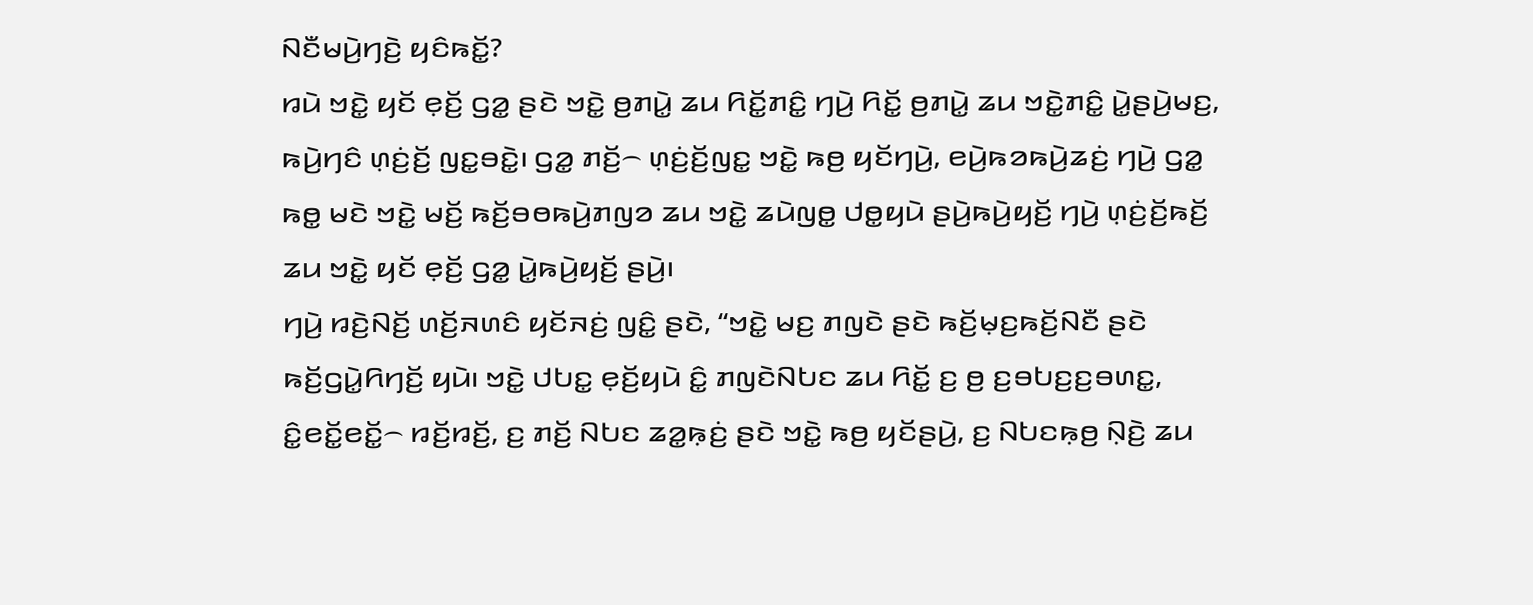ꤡꤢꤪꤗꤣꤧ꤬ꤚꤢꤧ꤬ ꤟꤢꤨꤒꤢꤩ꤭?
ꤙꤣꤧ ꤠꤢꤧ꤭ ꤟꤢꤩ ꤕ꤫ꤢꤩ꤬ ꤞꤤ꤭ ꤔꤢꤧ ꤠꤢꤧ꤭ ꤥ꤬ꤊꤣꤧ꤭ ꤘꤣ ꤖꤢꤩ꤭ꤊꤢꤨ꤭ ꤚꤣꤧ꤬ ꤖꤢꤩ꤭ ꤥ꤬ꤊꤣꤧ꤭ ꤘꤣ ꤠꤢꤧ꤭ꤊꤢꤨ꤭ ꤣꤧ꤭ꤔꤣꤧ꤬ꤗꤢ꤬, ꤒꤣꤧ꤬ꤚꤢꤨ ꤛ꤫ꤢꤦ꤬ꤢꤩ꤬ ꤜꤢ꤭ꤋꤢꤧ꤭꤯ ꤞꤤ꤭ ꤊꤢꤩ꤬꤮ ꤛ꤫ꤢꤦ꤬ꤢꤩ꤬ꤜꤢ꤭ ꤠꤢꤧ꤭ ꤒꤥ꤬ ꤟꤢꤩꤚꤣꤧ꤬, ꤕꤣꤧ꤬ꤒꤤꤒꤣꤧ꤬ꤘꤢꤦ꤬ ꤚꤣꤧ꤬ ꤞꤤ꤭ ꤒꤥ꤭ ꤗꤢꤧ ꤠꤢꤧ꤭ ꤗꤢꤩ꤬ ꤒꤢꤩ꤬ꤋꤥꤒꤣꤧ꤬ꤊꤜꤤ ꤘꤣ ꤠꤢꤧ꤭ ꤘꤣꤧꤜꤥ꤭ ꤓꤥ꤭ꤟꤣꤧ ꤔꤣꤧ꤬ꤒꤣꤧ꤬ꤟꤢꤩ꤬ ꤚꤣꤧ꤬ ꤛ꤫ꤢꤦ꤬ꤢꤩ꤬ꤒꤢꤩ꤬ ꤘꤣ ꤠꤢꤧ꤭ ꤟꤢꤩ ꤕ꤫ꤢꤩ꤬ ꤞꤤ꤭ ꤣꤧ꤭ꤒꤣꤧ꤬ꤟꤢꤩ꤬ ꤔꤣꤧ꤬꤯
ꤚꤣꤧ꤬ ꤙꤢꤧ꤬ꤡꤢꤩ꤬ ꤛꤢꤩ꤬ꤏꤛꤢꤨ ꤟꤢꤩꤏꤢꤦ꤬ ꤜꤢꤨ꤭ ꤔꤢꤧ, “ꤠꤢꤧ꤭ ꤗꤢ꤬ ꤊꤜꤢꤧ ꤔꤢꤧ ꤒꤢꤩ꤬ꤗ꤫ꤢ꤬ꤒꤢꤩ꤬ꤡꤢꤪ ꤔꤢꤧ ꤒꤢꤩ꤬ꤞꤣꤧ꤭ꤖꤚꤢꤩ꤬ ꤟꤣꤧ꤯ ꤠꤢꤧ꤭ ꤓꤝꤢ꤭ ꤕ꤫ꤢꤩ꤬ꤟꤣꤧ ꤢꤨ꤭ ꤊꤜꤢꤧꤡꤝꤢ ꤘꤣ ꤖꤢꤩ꤭ ꤢ꤬ ꤥ꤬ ꤢ꤬ꤋꤝꤢ꤬ꤢ꤬ꤋꤛꤢ꤭, ꤢꤨ꤭ꤕꤢꤩ꤭ꤕꤢꤩ꤭꤮ ꤙꤢꤩ꤬ꤙꤢꤩ꤬, ꤢ꤬ ꤊꤢꤩ꤬ ꤡꤝꤢ ꤘꤤ꤭ꤒ꤫ꤢꤦ꤬ ꤔꤢꤧ ꤠꤢꤧ꤭ ꤒꤥ꤬ ꤟꤢꤩꤔꤣꤧ꤬, ꤢ꤬ ꤡꤝꤢꤒ꤫ꤥ꤬ ꤡ꤫ꤢꤧ꤬ ꤘꤣ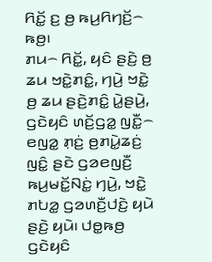ꤖꤢꤩ꤭ ꤢ꤬ ꤥ꤬ ꤒꤣ꤬ꤖꤚꤢꤩ꤬꤮ ꤒꤥ꤬꤯
ꤊꤣ꤮ ꤖꤢꤩ꤭, ꤟꤢꤨ ꤔꤢꤧ꤬ ꤥ꤬ ꤘꤣ ꤠꤢꤧ꤭ꤊꤢꤨ꤭, ꤚꤣꤧ꤬ ꤠꤢꤧ꤭ ꤥ꤬ ꤘꤣ ꤔꤢꤧ꤬ꤊꤢꤨ꤭ ꤣꤧ꤭ꤔꤣꤧ꤬, ꤞꤢꤧꤟꤢꤨ ꤛꤢꤩ꤬ꤞꤤ꤭ ꤜꤢꤪ꤭꤮ ꤕꤜꤤ꤭ ꤊ꤫ꤢꤦ꤬ ꤥ꤬ꤊꤣꤧ꤭ꤘꤢꤦ꤬ ꤜꤢꤨ꤭ ꤔꤢꤧ ꤞꤤꤕꤜꤢꤪ꤬ ꤒꤣ꤬ꤗꤢꤩ꤭ꤡꤢꤦ꤭ ꤚꤣꤧ꤬, ꤠꤢꤧ꤭ ꤊꤝꤤ꤭ ꤞꤤꤛꤢꤪ꤬ꤓꤢꤧ꤬ ꤟꤣꤧ ꤔꤢꤧ꤬ ꤟꤣꤧ꤯ ꤓꤥ꤭ꤒꤥ꤬ ꤞꤢꤧꤟꤢꤨ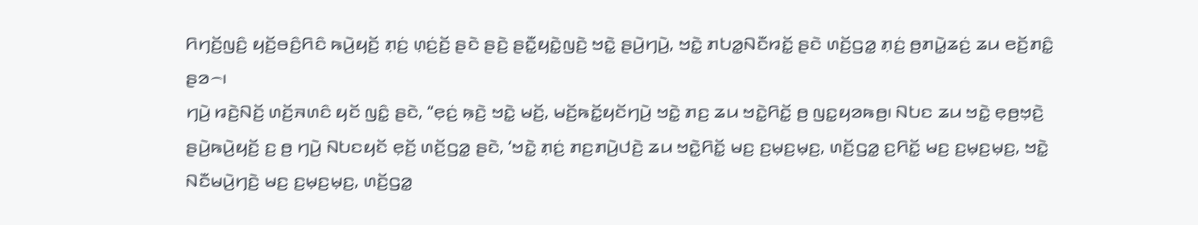ꤖꤚꤢꤩ꤬ꤜꤢꤨ꤬ ꤟꤢꤩ꤬ꤋꤢꤨ꤬ꤖꤢꤨ ꤒꤣꤧ꤬ꤟꤢꤩ꤬ ꤊ꤫ꤢꤦ꤬ ꤛ꤫ꤢꤦ꤬ꤢꤩ꤬ ꤔꤢꤧ ꤔꤢꤧ꤬ ꤔꤢꤪ꤭ꤟꤢꤧ꤭ꤜꤢꤧ꤬ ꤠꤢꤧ꤭ ꤔꤣꤧ꤬ꤚꤣꤧ꤬, ꤠꤢꤧ꤭ ꤊꤝꤤ꤭ꤡꤢꤪꤙꤢꤩ꤭ ꤔꤢꤧ ꤛꤢꤩ꤬ꤞꤤ꤭ ꤊ꤫ꤢꤦ꤬ ꤥ꤬ꤊꤣꤧ꤭ꤘꤢꤦ꤬ ꤘꤣ ꤕꤢꤩ꤬ꤊꤢꤨ꤭ ꤔꤤ꤮꤯
ꤚꤣꤧ꤬ ꤙꤢꤧ꤬ꤡꤢꤩ꤬ ꤛꤢꤩ꤬ꤏꤛꤢꤨ ꤟꤢꤩ ꤜꤢꤨ꤭ ꤔꤢꤧ, “ꤕ꤫ꤢꤦ꤬ ꤒ꤫ꤢꤧ꤬ ꤠꤢꤧ꤭ ꤗꤢꤩ꤬, ꤗꤢꤩ꤬ꤒꤢꤩ꤭ꤟꤢꤩꤚꤣꤧ꤬ ꤠꤢꤧ꤭ ꤊꤢ꤬ ꤘꤣ ꤠꤢꤧ꤭ꤖꤢꤩ꤭ ꤥ꤬ ꤜꤢ꤭ꤟꤤꤒꤥ꤬꤯ ꤡꤝꤢ ꤘꤣ ꤠꤢꤧ꤭ ꤕ꤫ꤥ꤬ꤠ꤫ꤢꤧ꤬ ꤔꤣꤧ꤬ꤒꤣꤧ꤬ꤟꤢꤩ꤬ ꤢ꤬ ꤥ꤬ ꤚꤣꤧ꤬ ꤡꤝꤢꤟꤢꤩ ꤕ꤫ꤢꤩ꤬ ꤛꤢꤩ꤬ꤞꤤ꤭ ꤔꤢꤧ, ‘ꤠꤢꤧ꤭ ꤊ꤫ꤢꤦ꤬ ꤊꤢ꤬ꤊꤣꤧ꤬ꤓꤢꤧ꤬ ꤘꤣ ꤠꤢꤧ꤭ꤖꤢꤩ꤭ ꤗꤢ꤬ ꤢ꤬ꤗ꤫ꤢ꤬ꤗ꤫ꤢ꤬, ꤛꤢꤩ꤬ꤞꤤ꤭ ꤢ꤬ꤖꤢꤩ꤭ ꤗꤢ꤬ ꤢ꤬ꤗ꤫ꤢ꤬ꤗ꤫ꤢ꤬, ꤠꤢꤧ꤭ ꤡꤢꤪꤗꤣꤧ꤬ꤚꤢꤧ꤬ ꤗꤢ꤬ ꤢ꤬ꤗ꤫ꤢ꤬ꤗ꤫ꤢ꤬, ꤛꤢꤩ꤬ꤞꤤ꤭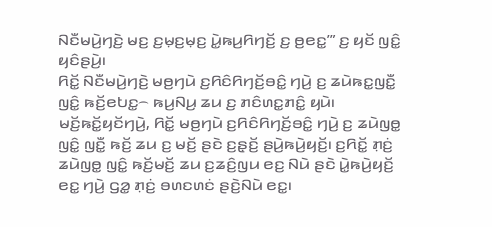ꤡꤢꤪꤗꤣꤧ꤬ꤚꤢꤧ꤬ ꤗꤢ꤬ ꤢ꤬ꤗ꤫ꤢ꤬ꤗ꤫ꤢ꤬ ꤣꤧ꤭ꤒꤣ꤬ꤖꤚꤢꤩ꤬ ꤢ꤬ ꤥ꤬ꤕꤢ꤭’” ꤢ꤬ ꤟꤢꤩ ꤜꤢꤨ꤭ ꤟꤢꤨꤔꤣꤧ꤬꤯
ꤖꤢꤩ꤭ ꤡꤢꤪꤗꤣꤧ꤬ꤚꤢꤧ꤬ ꤗꤥ꤬ꤚꤣꤧ ꤢ꤬ꤖꤢꤨꤖꤚꤢꤩ꤬ꤋꤢꤨ꤭ ꤚꤣꤧ꤬ ꤢ꤬ ꤘꤣꤧꤒꤢ꤭ꤜꤢꤪ꤭ ꤜꤢꤨ꤭ ꤒꤢꤩ꤬ꤕꤝꤢ꤭꤮ ꤒꤣ꤬ꤡꤣ꤬ ꤘꤣ ꤢ꤬ ꤊꤢꤨꤛꤢ꤭ꤊꤢꤨ꤭ ꤟꤣꤧ꤯
ꤗꤢꤩ꤬ꤒꤢꤩ꤭ꤟꤢꤩꤚꤣꤧ꤬, ꤖꤢꤩ꤭ ꤗꤥ꤬ꤚꤣꤧ ꤢ꤬ꤖꤢꤨꤖꤚꤢꤩ꤬ꤋꤢꤨ꤭ ꤚꤣꤧ꤬ ꤢ꤬ ꤘꤣꤧꤜꤥ꤭ ꤜꤢꤨ꤭ ꤜꤢꤪ꤭ ꤒꤢꤩ꤬ ꤘꤣ ꤢ꤬ ꤗꤢꤩ꤬ ꤔꤢꤧ ꤢ꤬ꤔ꤫ꤢꤩ꤬ ꤔꤣꤧ꤬ꤒꤣꤧ꤬ꤟꤢꤩ꤬꤯ ꤢ꤬ꤖꤢꤩ꤭ ꤊ꤫ꤢꤦ꤬ ꤘꤣꤧꤜꤥ꤭ ꤜꤢꤨ꤭ ꤒꤢꤩ꤬ꤗꤢꤩ꤬ ꤘꤣ ꤢ꤬ꤘꤢꤨ꤬ꤜꤣ ꤕꤢ꤬ ꤡꤣꤧ ꤔꤢꤧ ꤣꤧ꤭ꤒꤣꤧ꤬ꤟꤢꤩ꤬ ꤕꤢ꤭ ꤚꤣꤧ꤬ ꤞꤤ꤭ ꤊ꤫ꤢꤦ꤬ ꤋꤛꤢꤛꤢꤦ ꤔꤢꤧ꤬ꤡꤣꤧ ꤕꤢ꤭꤯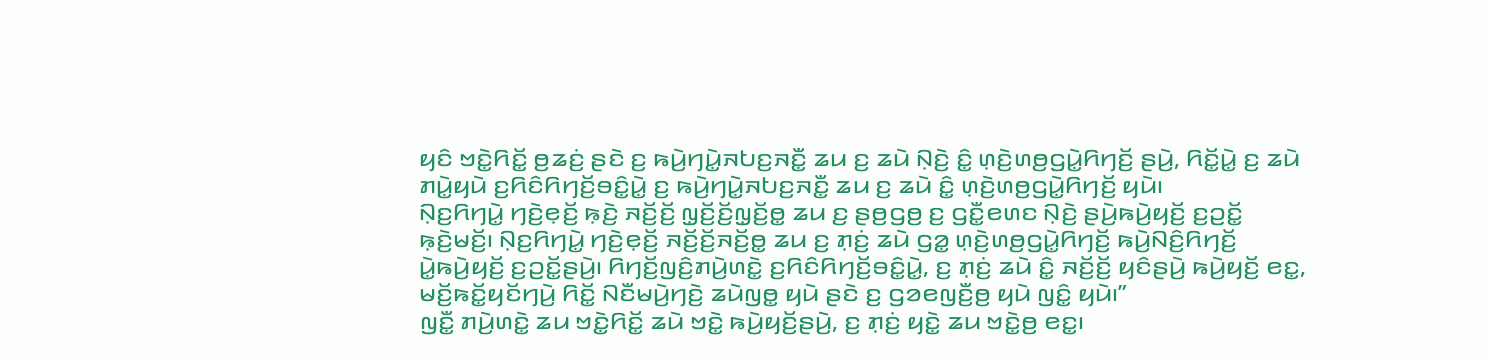ꤟꤢꤨ ꤠꤢꤧ꤭ꤖꤢꤩ꤭ ꤥ꤬ꤘꤢꤦ꤬ ꤔꤢꤧ ꤢ꤬ ꤒꤣꤧ꤬ꤚꤣꤧ꤭ꤏꤝꤢ꤬ꤏꤢꤪ꤭ ꤘꤣ ꤢ꤬ ꤘꤣꤧ ꤡ꤫ꤢꤧ꤬ ꤢꤨ꤭ ꤛ꤫ꤢꤧ꤬ꤛꤥ꤬ꤞꤣꤧ꤭ꤖꤚꤢꤩ꤬ ꤔꤣꤧ꤬, ꤖꤢꤩ꤭ꤣꤧ꤭ ꤢ꤬ ꤘꤣꤧ ꤊꤣꤧ꤭ꤟꤣꤧ ꤢ꤬ꤖꤢꤨꤖꤚꤢꤩ꤬ꤋꤢꤨ꤭ꤣꤧ꤭ ꤢ꤬ ꤒꤣꤧ꤬ꤚꤣꤧ꤭ꤏꤝꤢ꤬ꤏꤢꤪ꤭ ꤘꤣ ꤢ꤬ ꤘꤣꤧ ꤢꤨ꤭ ꤛ꤫ꤢꤧ꤬ꤛꤥ꤬ꤞꤣꤧ꤭ꤖꤚꤢꤩ꤬ ꤟꤣꤧ꤯
ꤡ꤫ꤢ꤬ꤖꤚꤣꤧ꤭ ꤚꤢꤧ꤬ꤕ꤫ꤢꤩ꤬ ꤒ꤫ꤢꤧ꤬ ꤏꤢꤩ꤬ꤢꤩ꤬ ꤜ꤫ꤢꤩ꤬ꤢꤩ꤬ꤜ꤫ꤢꤩ꤬ꤥ꤭ ꤘꤣ ꤢ꤬ ꤔꤥ꤬ꤞꤥ꤬ ꤢ꤬ ꤞꤢꤪ꤭ꤕꤛꤢ ꤡ꤫ꤢꤧ꤬ ꤔꤣꤧ꤬ꤒꤣꤧ꤬ꤟꤢꤩ꤬ ꤢ꤬ꤑꤢꤩ꤭ ꤒ꤫ꤢꤧ꤬ꤗꤢꤩ꤬꤯ ꤡ꤫ꤢ꤬ꤖꤚꤣꤧ꤭ ꤚꤢꤧ꤬ꤕ꤫ꤢꤩ꤬ ꤏꤢꤩ꤬ꤢꤩ꤬ꤏꤢꤩ꤬ꤥ꤭ ꤘꤣ ꤢ꤬ ꤊ꤫ꤢꤦ꤬ ꤘꤣꤧ ꤞꤤ꤭ ꤛ꤫ꤢꤧ꤬ꤛꤥ꤬ꤞꤣꤧ꤭ꤖꤚꤢꤩ꤬ ꤒꤣꤧ꤬ꤡꤢꤨ꤬ꤖꤚꤢꤩ꤬ ꤣꤧ꤭ꤒꤣꤧ꤬ꤟꤢꤩ꤬ ꤢ꤬ꤑꤢꤩ꤭ꤔꤣꤧ꤬꤯ ꤖꤚꤢꤩ꤬ꤜꤢꤨ꤬ꤊꤣꤧ꤬ꤛꤢꤧ꤭ ꤢ꤬ꤖꤢꤨꤖꤚꤢꤩ꤬ꤋꤢꤨ꤭ꤣꤧ꤭, ꤢ꤬ ꤊ꤫ꤢꤦ꤬ ꤘꤣꤧ ꤢꤨ꤭ ꤏꤢꤩ꤬ꤢꤩ꤬ ꤟꤢꤨꤔꤣꤧ꤬ ꤒꤣꤧ꤬ꤟꤢꤩ꤬ ꤕꤢ꤭, ꤗꤢꤩ꤬ꤒꤢꤩ꤭ꤟꤢꤩꤚꤣꤧ꤬ ꤖꤢꤩ꤭ ꤡꤢꤪꤗꤣꤧ꤬ꤚꤢꤧ꤬ ꤘꤣꤧꤜꤥ꤭ ꤟꤣꤧ ꤔꤢꤧ ꤢ꤬ ꤞꤤꤕꤜꤢꤪ꤬ꤥ꤬ ꤟꤣꤧ ꤜꤢꤨ꤭ ꤟꤣꤧ꤯”
ꤜꤢꤪ꤭ ꤊꤣꤧ꤬ꤛꤢꤧ꤭ ꤘꤣ ꤠꤢꤧ꤭ꤖꤢꤩ꤭ ꤘꤣꤧ ꤠꤢꤧ꤭ ꤒꤣꤧ꤬ꤟꤢꤩ꤬ꤔꤣꤧ꤬, ꤢ꤬ ꤊ꤫ꤢꤦ꤬ ꤟꤢꤧ꤭ ꤘꤣ ꤠꤢꤧ꤭ꤥ꤬ ꤕꤢ꤭꤯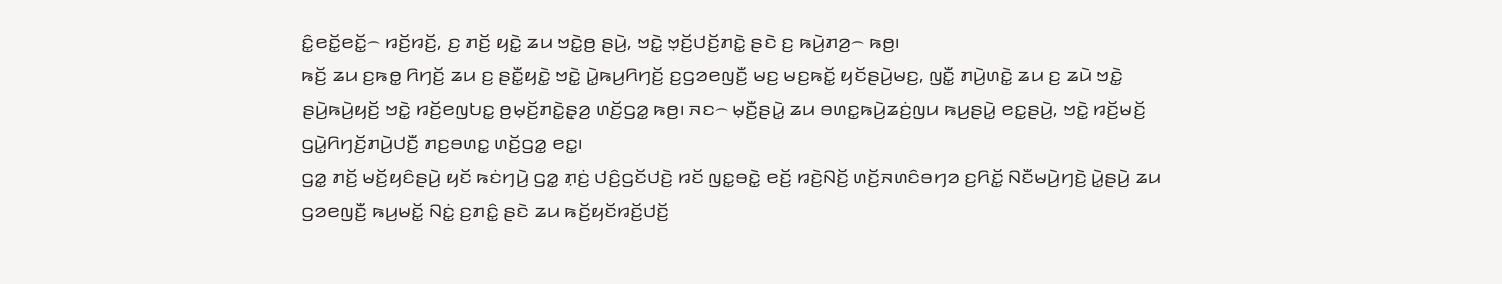ꤢꤨ꤭ꤕꤢꤩ꤭ꤕꤢꤩ꤭꤮ ꤙꤢꤩ꤬ꤙꤢꤩ꤬, ꤢ꤬ ꤊꤢꤩ꤬ ꤟꤢꤧ꤭ ꤘꤣ ꤠꤢꤧ꤭ꤥ꤬ ꤔꤣꤧ꤬, ꤠꤢꤧ꤭ ꤠ꤫ꤢꤩ꤬ꤓꤢꤩ꤬ꤊꤢꤧ꤭ ꤔꤢꤧ ꤢ꤬ ꤒꤣꤧ꤬ꤊꤤ꤬꤮ ꤒꤥ꤬꤯
ꤒꤢꤩ꤬ ꤘꤣ ꤢ꤬ꤒꤥ꤭ ꤖꤚꤢꤩ꤬ ꤘꤣ ꤢ꤬ ꤔꤢꤪ꤭ꤟꤢꤧ꤭ ꤠꤢꤧ꤭ ꤣꤧ꤭ꤒꤣ꤬ꤖꤚꤢꤩ꤬ ꤢ꤬ꤞꤤꤕꤜꤢꤪ꤬ ꤗꤢ꤬ ꤗꤢ꤬ꤒꤢꤩ꤭ ꤟꤢꤩꤔꤣꤧ꤬ꤗꤢ꤬, ꤜꤢꤪ꤭ ꤊꤣꤧ꤬ꤛꤢꤧ꤭ ꤘꤣ ꤢ꤬ ꤘꤣꤧ ꤠꤢꤧ꤭ ꤔꤣꤧ꤬ꤒꤣꤧ꤬ꤟꤢꤩ꤬ ꤠꤢꤧ꤭ ꤙꤢꤩ꤬ꤕꤜꤝꤢ꤭ ꤥ꤬ꤗ꤫ꤢꤩ꤬ꤊꤢꤧ꤭ꤔ꤫ꤤ꤬ ꤛꤢꤩ꤬ꤞꤤ꤭ ꤒꤥ꤬꤯ ꤏꤢ꤮ ꤗ꤫ꤢꤪ꤬ꤔꤣꤧ꤭ ꤘꤣ ꤋꤛꤢ꤭ꤒꤣꤧ꤬ꤘꤢꤦ꤬ꤜꤣ ꤒꤣ꤬ꤔꤣꤧ꤭ ꤕꤢ꤭ꤔꤣꤧ꤬, ꤠꤢꤧ꤭ ꤙꤢꤩ꤬ꤗꤢꤩ꤬ ꤞꤣꤧ꤭ꤖꤚꤢꤩ꤬ꤊꤣꤧ꤬ꤓꤢꤪ꤬ ꤊꤢ꤬ꤋꤛꤢ꤭ ꤛꤢꤩ꤬ꤞꤤ꤭ ꤕꤢ꤭꤯
ꤞꤤ꤭ ꤊꤢꤩ꤬ ꤗꤢꤩ꤬ꤟꤢꤨꤔꤣꤧ꤬ ꤟꤢꤩ ꤒꤢꤦꤚꤣꤧ꤬ ꤞꤤ꤭ ꤊ꤫ꤢꤦ꤬ ꤓꤢꤨ꤬ꤞꤢꤩꤓꤢꤧ꤬ ꤙꤢꤩ ꤜꤢ꤭ꤋꤢꤧ꤭ ꤕꤢꤩ꤬ ꤙꤢꤧ꤬ꤡꤢꤩ꤬ ꤛꤢꤩ꤬ꤏꤛꤢꤨꤋꤚꤤ ꤢ꤬ꤖꤢꤩ꤭ ꤡꤢꤪꤗꤣꤧ꤬ꤚꤢꤧ꤬ ꤣꤧ꤭ꤔꤣꤧ꤬ ꤘꤣ ꤞꤤꤕꤜꤢꤪ꤬ ꤒꤣ꤬ꤗꤢꤩ꤭ ꤡꤢꤦ꤭ ꤢ꤬ꤊꤢꤨ꤭ ꤔꤢꤧ ꤘꤣ ꤒꤢꤩ꤬ꤟꤢꤩꤙꤢꤩ꤬ꤓꤢꤩ꤬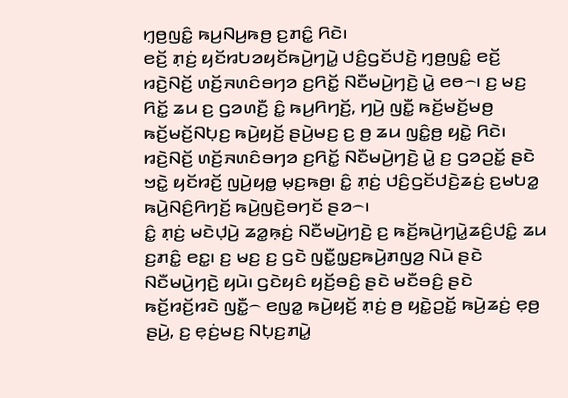ꤚ꤫ꤥ꤬ꤜꤢꤨ꤭ ꤒꤣ꤬ꤡꤣ꤬ꤒꤥ꤬ ꤢ꤬ꤊꤢꤨ꤭ ꤖꤢꤧ꤯
ꤕꤢꤩ꤬ ꤊ꤫ꤢꤦ꤬ ꤟꤢꤩꤙꤝꤤꤟꤢꤩꤒꤣꤧ꤬ꤚꤣꤧ꤭ ꤓꤢꤨ꤬ꤞꤢꤩꤓꤢꤧ꤬ ꤚ꤫ꤥ꤬ꤜꤢꤨ꤭ ꤕꤢꤩ꤬ ꤙꤢꤧ꤬ꤡꤢꤩ꤬ ꤛꤢꤩ꤬ꤏꤛꤢꤨꤋꤚꤤ ꤢ꤬ꤖꤢꤩ꤭ ꤡꤢꤪꤗꤣꤧ꤬ꤚꤢꤧ꤬ ꤣꤧ꤭ ꤕꤥ꤮꤯ ꤢ꤬ ꤗꤢ꤬ ꤖꤢꤩ꤭ ꤘꤣ ꤢ꤬ ꤞꤤꤛꤢꤪ꤬ ꤢꤨ꤭ ꤒꤣ꤬ꤖꤚꤢꤩ꤬, ꤚꤣꤧ꤬ ꤜꤢꤪ꤭ ꤒꤢꤩ꤬ꤗꤢꤩ꤬ꤗꤥ꤬ ꤒꤢꤩ꤬ꤗꤢꤩ꤬ꤡꤝ꤫ꤢ꤬ ꤒꤣꤧ꤬ꤟꤢꤩ꤬ ꤔꤣꤧ꤬ꤗꤢ꤬ ꤢ꤬ ꤥ꤬ ꤘꤣ ꤜꤢꤨ꤭ꤥ꤬ ꤟꤢꤧ꤭ ꤖꤢꤧ꤯
ꤙꤢꤧ꤬ꤡꤢꤩ꤬ ꤛꤢꤩ꤬ꤏꤛꤢꤨꤋꤚꤤ ꤢ꤬ꤖꤢꤩ꤭ ꤡꤢꤪꤗꤣꤧ꤬ꤚꤢꤧ꤬ ꤣꤧ꤭ ꤢ꤬ ꤞꤤꤑꤢꤩ꤭ ꤔꤢꤧ ꤠꤢꤧ꤭ ꤟꤢꤩꤙꤢꤩ꤬ ꤜꤣꤧ꤬ꤟꤥ꤭ ꤗ꤫ꤢ꤬ꤒꤥ꤬꤯ ꤢꤨ꤭ ꤊ꤫ꤢꤦ꤬ ꤓꤢꤨ꤬ꤞꤢꤩꤓꤢꤧ꤬ꤘꤢꤦ꤬ ꤢ꤬ꤗꤝꤤ꤭ ꤒꤣꤧ꤬ꤡꤢꤨ꤬ꤖꤚꤢꤩ꤬ ꤒꤣꤧ꤬ꤜꤢꤧ꤬ꤋꤚꤢꤩ ꤔꤤ꤮꤯
ꤢꤨ꤭ ꤊ꤫ꤢꤦ꤬ ꤗꤢꤧꤓ꤫ꤣꤧ꤬ ꤘꤤ꤭ꤒ꤫ꤢꤦ꤬ ꤡꤢꤪꤗꤣꤧ꤬ꤚꤢꤧ꤬ ꤢ꤬ ꤒꤢꤩ꤬ꤒꤣꤧ꤬ꤚꤣꤧ꤭ꤘꤢꤨ꤬ꤓꤢꤨ꤭ ꤘꤣ ꤢ꤬ꤊꤢꤨ꤭ ꤕꤢ꤭꤯ ꤢ꤬ ꤗꤢ꤬ ꤢ꤬ ꤞꤢꤧ ꤜꤢꤪ꤭ꤜ꤫ꤢ꤬ꤒꤣꤧ꤬ꤊꤜꤤ꤬ ꤡꤣꤧ ꤔꤢꤧ ꤡꤢꤪꤗꤣꤧ꤬ꤚꤢꤧ꤬ ꤟꤣꤧ꤯ ꤞꤢꤧꤟꤢꤨ ꤟꤢꤩ꤬ꤋꤢꤨ꤬ ꤔꤢꤧ ꤗꤢꤪꤋꤢꤨ꤬ ꤔꤢꤧ ꤒꤢꤩ꤬ꤙꤢꤩ꤬ꤙꤢꤧ ꤜꤢꤪ꤭꤮ ꤕꤜꤤ꤭ ꤒꤣꤧ꤬ꤟꤢꤩ꤬ ꤊ꤫ꤢꤦ꤬ ꤥ꤬ ꤟꤢꤧ꤭ꤑꤢꤩ꤭ ꤒꤣꤧ꤬ꤘꤢꤦ꤬ ꤕ꤫ꤥ꤬ ꤔꤣꤧ꤬, ꤢ꤬ ꤕ꤫ꤢꤦ꤬ꤗꤢ꤬ ꤡꤝ꤫ꤢ꤬ꤊꤣꤧ꤭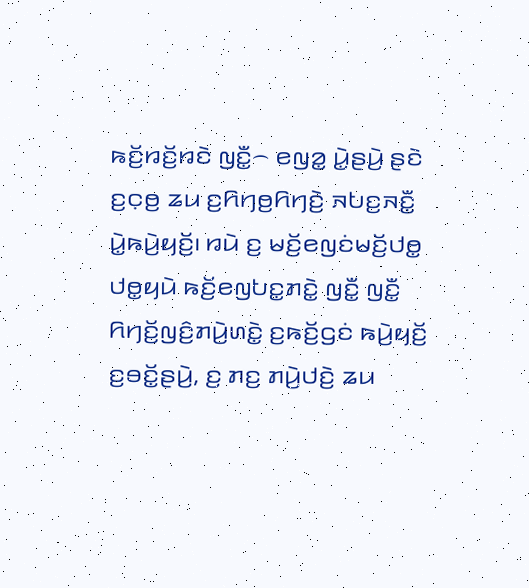ꤒꤢꤩ꤬ꤙꤢꤩ꤬ꤙꤢꤧ ꤜꤢꤪ꤭꤮ ꤕꤜꤤ꤭ ꤣꤧ꤭ꤔꤣꤧ꤬ ꤔꤢꤧ ꤢ꤬ꤍ꤫ꤥ꤬ ꤘꤣ ꤢ꤬ꤖꤚꤥ꤬ꤖꤚꤢꤧ꤬ ꤏꤝꤢ꤬ꤏꤢꤪ꤭ ꤣꤧ꤭ꤒꤣꤧ꤬ꤟꤢꤩ꤬꤯ ꤙꤣꤧ ꤢ꤬ ꤗꤢꤩ꤬ꤕꤜꤢꤦꤗꤢꤩ꤬ꤓꤥ꤭ ꤓꤥ꤭ꤟꤣꤧ ꤒꤢꤩ꤬ꤕꤜꤝꤢ꤭ꤊꤢꤧ꤭ ꤜꤢꤪ꤭ ꤜꤢꤪ꤭ ꤖꤚꤢꤩ꤬ꤜꤢꤨ꤬ꤊꤣꤧ꤬ꤛꤢꤧ꤭ ꤢ꤬ꤒꤢꤩ꤬ꤞꤢꤦ ꤒꤣꤧ꤬ꤟꤢꤩ꤬ ꤢ꤬ꤋꤢꤩ꤭ꤔꤣꤧ꤬, ꤢ꤬ ꤊꤢ꤬ ꤊꤣꤧ꤬ꤓꤢꤧ꤬ ꤘꤣ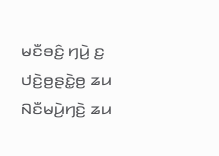ꤗꤢꤪꤋꤢꤨ꤬ ꤚꤣꤧ꤬ ꤢ꤬ ꤓꤢꤧ꤬ꤥ꤬ꤔꤢꤧ꤭ꤥ꤬ ꤘꤣ ꤡꤢꤪꤗꤣꤧ꤬ꤚꤢꤧ꤬ ꤘꤣ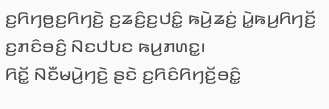ꤢ꤬ꤖꤚꤥ꤬ꤢ꤬ꤖꤚꤢꤧ꤬ ꤢ꤬ꤘꤢꤨ꤬ꤢ꤬ꤓꤢꤨ꤭ ꤒꤣꤧ꤬ꤘꤢꤦ꤬ ꤣꤧ꤭ꤒꤣ꤬ꤖꤚꤢꤩ꤬ ꤢ꤬ꤊꤢꤨꤋꤢꤨ꤬ ꤡꤢꤓꤝꤢ ꤒꤣ꤬ꤊꤛꤢ꤭꤯
ꤖꤢꤩ꤭ ꤡꤢꤪꤗꤣꤧ꤬ꤚꤢꤧ꤬ ꤔꤢꤧ ꤢ꤬ꤖꤢꤨꤖꤚꤢꤩ꤬ꤋꤢꤨ꤭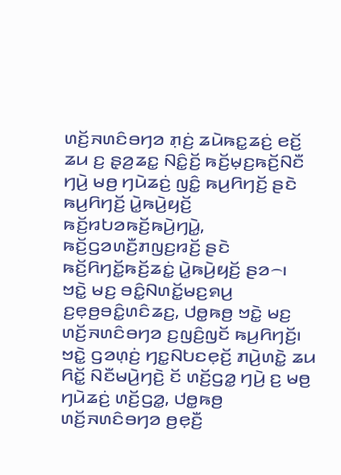ꤛꤢꤩ꤬ꤏꤛꤢꤨꤋꤚꤤ ꤊ꤫ꤢꤦ꤬ ꤘꤣꤧꤒꤢ꤭ꤘꤢꤦ꤬ ꤕꤢꤩ꤬ ꤘꤣ ꤢ꤬ ꤔ꤫ꤤ꤬ꤘꤢ꤭ ꤡꤢꤨ꤭ꤢꤩ꤬ ꤒꤢꤩ꤬ꤗ꤫ꤢ꤬ꤒꤢꤩ꤬ꤡꤢꤪ ꤚꤣꤧ꤬ ꤗꤥ꤬ ꤚꤣꤧꤘꤢꤦ꤬ ꤜꤢꤨ꤭ ꤒꤣ꤬ꤖꤚꤢꤩ꤬ ꤔꤢꤧ ꤒꤣ꤬ꤖꤚꤢꤩ꤬ ꤣꤧ꤭ꤒꤣꤧ꤬ꤟꤢꤩ꤬ ꤒꤢꤩ꤬ꤙꤝꤤꤒꤢꤩ꤬ꤒꤣꤧ꤬ꤚꤣꤧ꤭, ꤒꤢꤩ꤬ꤞꤤꤛꤢꤪ꤬ꤊꤜꤢ꤬ꤙꤢꤩ꤬ ꤔꤢꤧ ꤒꤢꤩ꤬ꤖꤚꤢꤩ꤭ꤒꤢꤩ꤬ꤘꤢꤦ꤭ ꤣꤧ꤭ꤒꤣꤧ꤬ꤟꤢꤩ꤬ ꤔꤤ꤮꤯
ꤠꤢꤧ꤭ ꤗꤢ꤬ ꤋꤢꤨ꤭ꤡꤛꤢꤩ꤭ꤗꤢ꤬ꤎꤣ꤬ ꤢ꤬ꤕ꤫ꤥ꤬ꤋꤢꤨ꤭ꤛꤢꤨꤘꤢ꤬, ꤓꤥ꤭ꤒꤥ꤬ ꤠꤢꤧ꤭ ꤗꤢ꤬ ꤛꤢꤩ꤬ꤏꤛꤢꤨꤋꤚꤤ ꤢ꤬ꤜꤢꤨ꤬ꤜꤢꤩ ꤒꤣ꤬ꤖꤚꤢꤩ꤬꤯ ꤠꤢꤧ꤭ ꤞꤤꤛ꤫ꤢꤦ꤬ ꤚꤢ꤭ꤡꤝꤢꤕ꤫ꤢꤩ꤬ ꤊꤣꤧ꤬ꤛꤢꤧ꤭ ꤘꤣ ꤖꤢꤩ꤭ ꤡꤢꤪꤗꤣꤧ꤬ꤚꤢꤧ꤬ ꤢꤩ ꤛꤢꤩ꤬ꤞꤤ꤭ ꤚꤣꤧ꤬ ꤢ꤬ ꤗꤥ꤬ ꤚꤣꤧꤘꤢꤦ꤬ ꤛꤢꤩ꤬ꤞꤤ꤭, ꤓꤥ꤭ꤒꤥ꤬ ꤛꤢꤩ꤬ꤏꤛꤢꤨꤋꤚꤤ ꤥ꤬ꤕ꤫ꤢꤪ꤬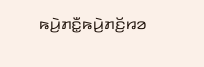ꤒꤣꤧ꤬ꤊꤢꤪ꤭ꤒꤣꤧ꤬ꤊꤢꤩ꤬ꤙꤤ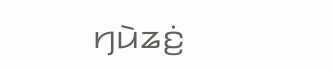ꤚꤣꤧꤘꤢꤦ꤬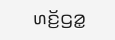ꤛꤢꤩ꤬ꤞꤤ꤭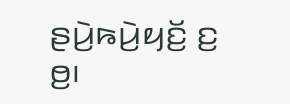ꤔꤣꤧ꤬ꤒꤣꤧ꤬ꤟꤢꤩ꤬ ꤢ꤬ ꤥ꤬꤯